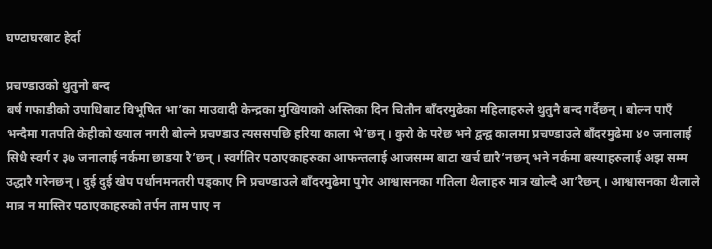घण्टाघरबाट हेर्दा

प्रचण्डाउको थुतुनो बन्द
बर्ष गफाडीको उपाधिबाट विभूषित भा’का माउवादी केन्द्रका मुखियाको अस्तिका दिन चितौन बाँदरमुढेका महिलाहरुले थुतुनै बन्द गर्दैछन् । बोल्न पाएँ भन्दैमा गतपति केहीको ख्याल नगरी बोल्ने प्रचण्डाउ त्यससपछि हरिया काला भे’छन् । कुरो के परेछ भने द्वन्द्व कालमा प्रचण्डाउले बाँदरमुढेमा ४० जनालाई सिधै स्वर्ग र ३७ जनालाई नर्कमा छाडया रै’छन् । स्वर्गतिर पठाएकाहरुका आफन्तलाई आजसम्म बाटा खर्च द्यारै’नछन् भने नर्कमा बस्याहरुलाई अझ सम्म उद्धारै गरेनछन् । दुई दुई खेप पर्धानमनतरी पड्काए नि प्रचण्डाउले बाँदरमुढेमा पुगेर आश्वासनका गतिला थैलाहरु मात्र खोल्दै आ’रैछन् । आश्वासनका थैलाले मात्र न मास्तिर पठाएकाहरुको तर्पन ताम पाए न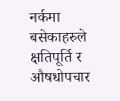नर्कमा बसेकाहरुले क्षतिपूर्ति र औषधोपचार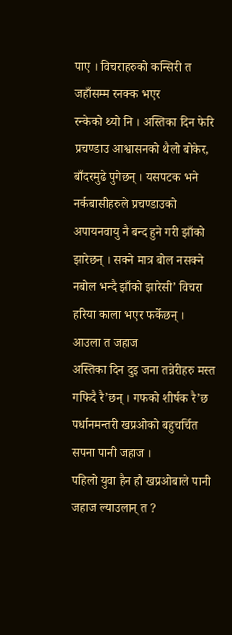पाए । विचराहरुको कन्सिरी त जहाँसम्म रनक्क भएर
रन्केको थ्यो नि । अस्तिका दिन फेरि प्रचण्डाउ आश्वासनको थैलो बोकेर, बाँदरमुढे पुगेछन् । यसपटक भने नर्कबासीहरुले प्रचण्डाउको अपायनवायु नै बन्द हुने गरी झाँको झारेछन् । सक्ने मात्र बोल नसक्ने नबोल भन्दै झाँको झारेसी’ विचरा हरिया काला भएर फर्केछन् ।
आउला त जहाज
अस्तिका दिन दुइ जना तन्नेरीहरु मस्त गफिदै रै’छन् । गफको शीर्षक रै’छ पर्धानमन्तरी खप्रओको बहुचर्चित सपना पानी जहाज ।
पहिलो युवा हैन हौ खप्रओबाले पानी जहाज ल्याउलान् त ?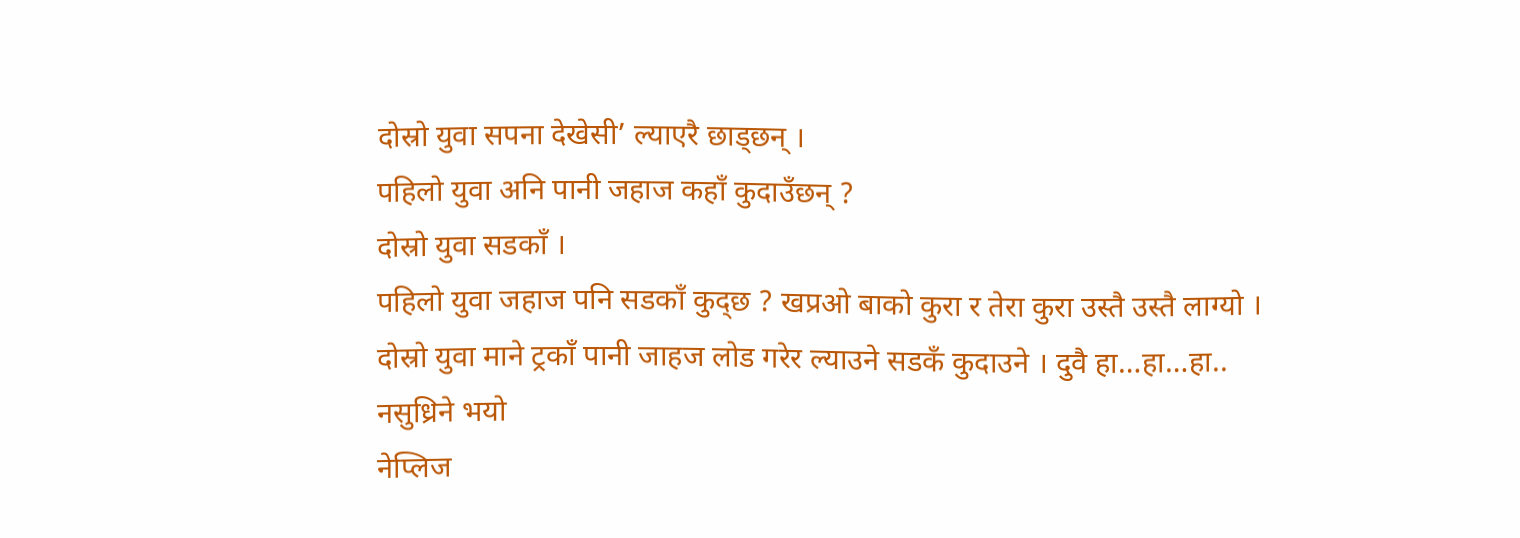दोस्रो युवा सपना देखेसी’ ल्याएरै छाड्छन् ।
पहिलो युवा अनि पानी जहाज कहाँ कुदाउँछन् ?
दोस्रो युवा सडकाँ ।
पहिलो युवा जहाज पनि सडकाँ कुद्छ ? खप्रओ बाको कुरा र तेरा कुरा उस्तै उस्तै लाग्यो ।
दोस्रो युवा माने ट्रकाँ पानी जाहज लोड गरेर ल्याउने सडकँ कुदाउने । दुवै हा…हा…हा..
नसुध्रिने भयो
नेप्लिज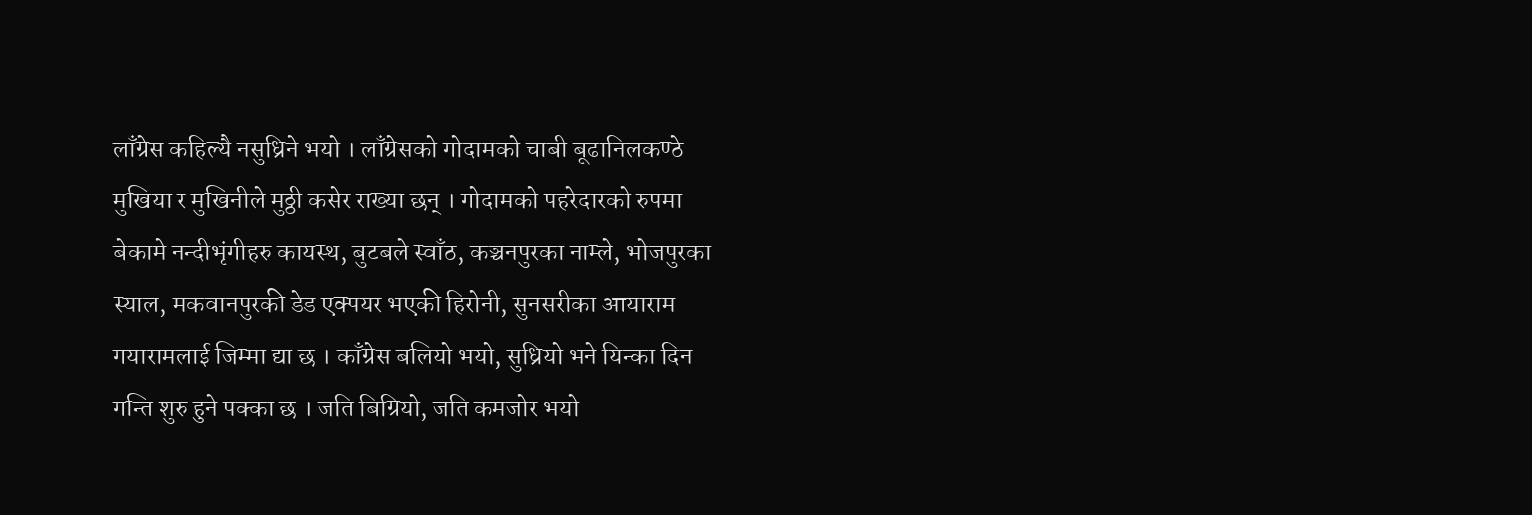लाँग्रेस कहिल्यै नसुध्रिने भयो । लाँग्रेसको गोदामको चाबी बूढानिलकण्ठे मुखिया र मुखिनीले मुठ्ठी कसेर राख्या छन् । गोदामको पहरेदारको रुपमा बेकामे नन्दीभृंगीहरु कायस्थ, बुटबले स्वाँठ, कञ्चनपुरका नाम्ले, भोजपुरका स्याल, मकवानपुरकी डेड एक्पयर भएकी हिरोनी, सुनसरीका आयाराम गयारामलाई जिम्मा द्या छ । काँग्रेस बलियो भयो, सुध्रियो भने यिन्का दिन गन्ति शुरु हुने पक्का छ । जति बिग्रियो, जति कमजोर भयो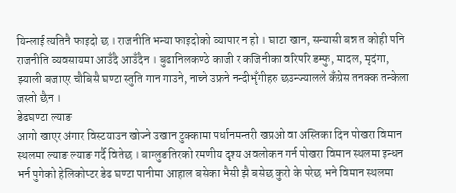यिन्लाई त्यतिनै फाइदो छ । राजनीति भन्या फाइदोको व्यापार न हो । घाटा खान, सन्यासी बन्न त कोही पनि राजनीति व्यवसायमा आउँदै आउँदैन । बुढानिलकण्ठे काजी र कजिनीका वरिपरि डम्फु, मादल, मृदंगा, झ्याली बजाएर चौबिसै घण्टा स्तुति गान गाउने, नाच्ने उफ्रने नन्दीभृँगीहरु छउन्ज्यालले कँग्रेस तनक्क तन्केला जस्तो छैन ।
डेढघण्टा ल्याङ
आगो खाएर अंगार विस्टयाउन खोज्ने उखान टुक्कामा पर्धानमन्तरी खप्रओ वा अस्तिका दिन पोखरा विमान स्थलमा ल्याङ ल्याङ गर्दै वितेछ । बाग्लुङतिरको रमणीय दृश्य अवलोकन गर्न पोखरा विमान स्थलमा इन्धन भर्न पुगेको हेलिकोप्टर डेढ घण्टा पानीमा आहाल बसेका भैसी झै बसेछ कुरो के परेछ भने विमान स्थलमा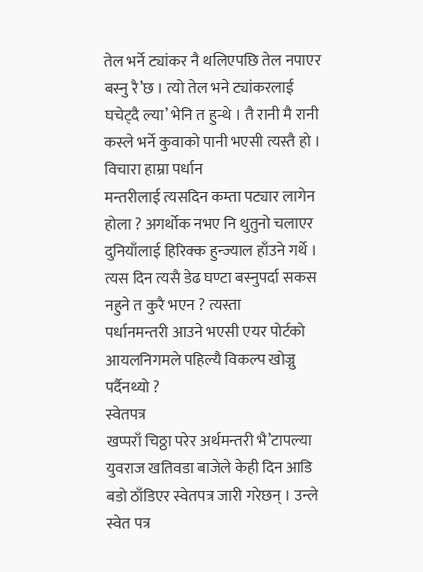तेल भर्ने ट्यांकर नै थलिएपछि तेल नपाएर बस्नु रै’छ । त्यो तेल भने ट्यांकरलाई घचेट्दै ल्या’ भेनि त हुन्थे । तै रानी मै रानी कस्ले भर्ने कुवाको पानी भएसी त्यस्तै हो । विचारा हाम्रा पर्धान
मन्तरीलाई त्यसदिन कम्ता पट्यार लागेन होला ? अगर्थोक नभए नि थुतुनो चलाएर दुनियाँलाई हिरिक्क हुन्ज्याल हाँउने गर्थे । त्यस दिन त्यसै डेढ घण्टा बस्नुपर्दा सकस नहुने त कुरै भएन ? त्यस्ता
पर्धानमन्तरी आउने भएसी एयर पोर्टको आयलनिगमले पहिल्यै विकल्प खोज्नु पर्दैनथ्यो ?
स्वेतपत्र
खप्पराँ चिठ्ठा परेर अर्थमन्तरी भै’टापल्या युवराज खतिवडा बाजेले केही दिन आडि बडो ठाँडिएर स्वेतपत्र जारी गरेछन् । उन्ले स्वेत पत्र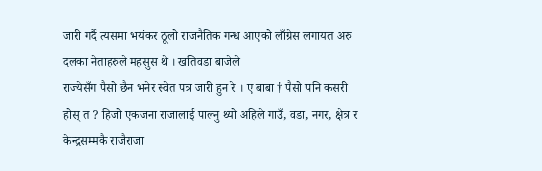जारी गर्दै त्यसमा भयंकर ठूलो राजनैतिक गन्ध आएको लाँग्रेस लगायत अरु दलका नेताहरुले महसुस थे । खतिवडा बाजेले
राज्येसँग पैसो छैन भनेर स्वेत पत्र जारी हुन रे । ए बाबा † पैसो पनि कसरी होस् त ? हिजो एकजना राजालाई पाल्नु थ्यो अहिले गाउँ, वडा, नगर, क्षेत्र र केन्द्रसम्मकै राजैराजा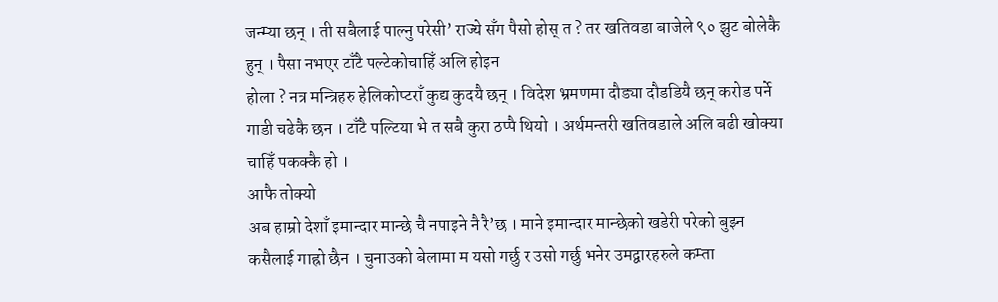जन्म्या छन् । ती सबैलाई पाल्नु परेसी’ राज्ये सँग पैसो होस् त ? तर खतिवडा बाजेले ९० झुट बोलेकै हुन् । पैसा नभएर टाँटै पल्टेकोचाहिँ अलि होइन
होला ? नत्र मन्त्रिहरु हेलिकोप्टराँ कुद्य कुदयै छन् । विदेश भ्रमणमा दौड्या दौडडियै छन् करोड पर्ने गाडी चढेकै छन । टाँटै पल्टिया भे त सबै कुरा ठप्पै थियो । अर्थमन्तरी खतिवडाले अलि बढी खोक्या चाहिँ पकक्कै हो ।
आफै तोक्यो
अब हाम्रो देशाँ इमान्दार मान्छे चै नपाइने नै रै’छ । माने इमान्दार मान्छेको खडेरी परेको बुझ्न कसैलाई गाह्रो छैन । चुनाउको बेलामा म यसो गर्छु र उसो गर्छु भनेर उमद्वारहरुले कम्ता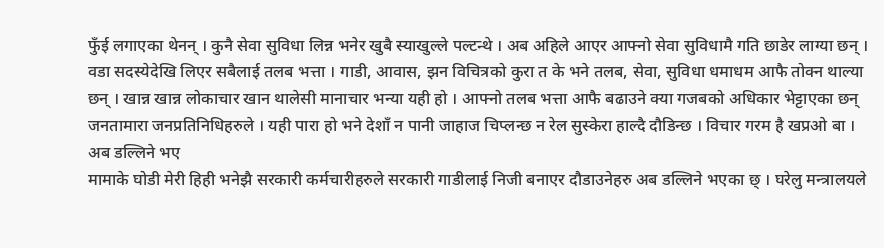फुँई लगाएका थेनन् । कुनै सेवा सुविधा लिन्न भनेर खुबै स्याखुल्ले पल्टन्थे । अब अहिले आएर आफ्नो सेवा सुविधामै गति छाडेर लाग्या छन् । वडा सदस्येदेखि लिएर सबैलाई तलब भत्ता । गाडी, आवास, झन विचित्रको कुरा त के भने तलब, सेवा, सुविधा धमाधम आफै तोक्न थाल्या छन् । खान्न खान्न लोकाचार खान थालेसी मानाचार भन्या यही हो । आफ्नो तलब भत्ता आफै बढाउने क्या गजबको अधिकार भेट्टाएका छन् जनतामारा जनप्रतिनिधिहरुले । यही पारा हो भने देशाँ न पानी जाहाज चिप्लन्छ न रेल सुस्केरा हाल्दै दौडिन्छ । विचार गरम है खप्रओ बा ।
अब डल्लिने भए
मामाके घोडी मेरी हिही भनेझै सरकारी कर्मचारीहरुले सरकारी गाडीलाई निजी बनाएर दौडाउनेहरु अब डल्लिने भएका छ् । घरेलु मन्त्रालयले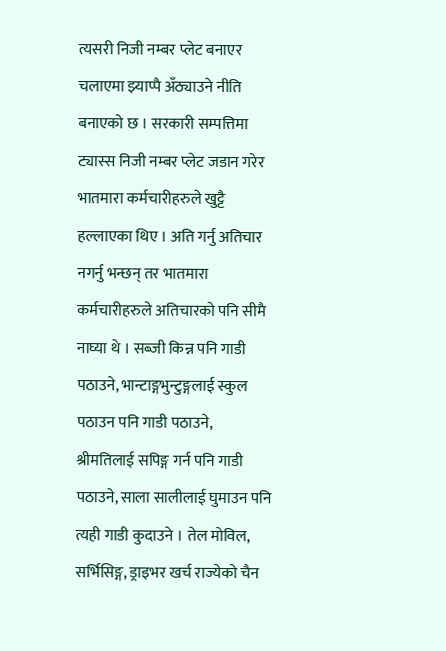त्यसरी निजी नम्बर प्लेट बनाएर चलाएमा झ्याप्पै अँठ्याउने नीति बनाएको छ । सरकारी सम्पत्तिमा ट्यास्स निजी नम्बर प्लेट जडान गरेर भातमारा कर्मचारीहरुले खुट्टै हल्लाएका थिए । अति गर्नु अतिचार नगर्नु भन्छन् तर भातमारा कर्मचारीहरुले अतिचारको पनि सीमै नाघ्या थे । सब्जी किन्न पनि गाडी पठाउने, भान्टाङ्गभुन्टुङ्गलाई स्कुल पठाउन पनि गाडी पठाउने, श्रीमतिलाई सपिङ्ग गर्न पनि गाडी
पठाउने, साला सालीलाई घुमाउन पनि त्यही गाडी कुदाउने । तेल मोविल, सर्भिसिङ्ग, ड्राइभर खर्च राज्येको चैन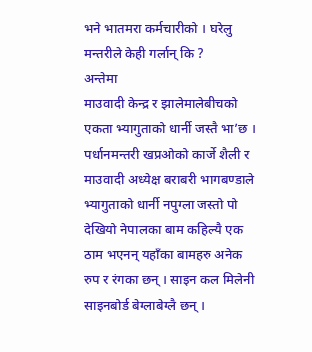भने भातमरा कर्मचारीको । घरेलु मन्तरीले केही गर्लान् कि ?
अन्तेमा
माउवादी केन्द्र र झालेमालेबीचको एकता भ्यागुताको धार्नी जस्तै भा’छ । पर्धानमन्तरी खप्रओको कार्जे शैली र माउवादी अध्येक्ष बराबरी भागबण्डाले भ्यागुताको धार्नी नपुग्ला जस्तो पो देखियो नेपालका बाम कहिल्यै एक ठाम भएनन् यहाँका बामहरु अनेक रुप र रंगका छन् । साइन कल मिलेनी साइनबोर्ड बेग्लाबेग्लै छन् ।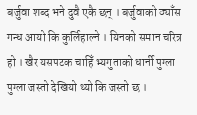बर्जुवा शब्द भने दुवै एकै छन् । बर्जुवाको ठ्याँस गन्ध आयो कि कुर्लिहाल्ने । यिनको समान चरित्र हो । खैर यसपटक चाहिँ भ्यगुताको धार्नी पुग्ला पुग्ला जस्तो देखियो थ्यो कि जस्तो छ ।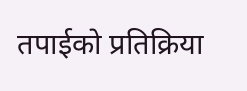तपाईको प्रतिक्रिया